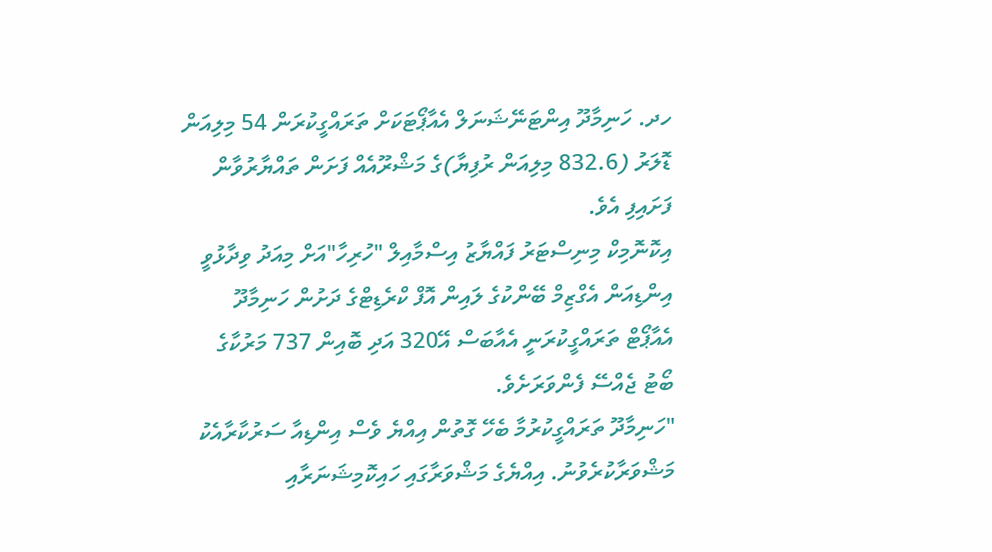ހދ. ހަނިމާދޫ އިންޓަނޭޝަނަލް އެއާޕޯޓަކަށް ތަރައްގީކުރަން 54 މިލިއަން ޑޮލަރު (832.6 މިލިއަން ރުފިޔާ)ގެ މަޝްރޫއެއް ފަށަން ތައްޔާރުވާން ފަށައިފި އެވެ.
އިކޮނޮމިކް މިނިސްޓަރު ފައްޔާޒު އިސްމާއިލް "ހުރިހާ"އަށް މިއަދު ވިދާޅުވީ އިންޑިއަން އެގްޒިމް ބޭންކުގެ ލައިން އޮފް ކްރެޑިޓްގެ ދަށުން ހަނިމާދޫ އެއާޕޯޓް ތަރައްގީކުރަނީ އެއާބަސް އޭ320 އަދި ބޮއިން 737 މަރުކާގެ ބޯޓު ޖެއްސޭ ފެންވަރަށެވެ.
"ހަނިމާދޫ ތަރައްގީކުރުމާ ބެހޭ ގޮތުން އިއްޔެ ވެސް އިންޑިއާ ސަރުކާރާއެކު މަޝްވަރާކުރެވުނު. އިއްޔެގެ މަޝްވަރާގައި ހައިކޮމިޝަނަރާއި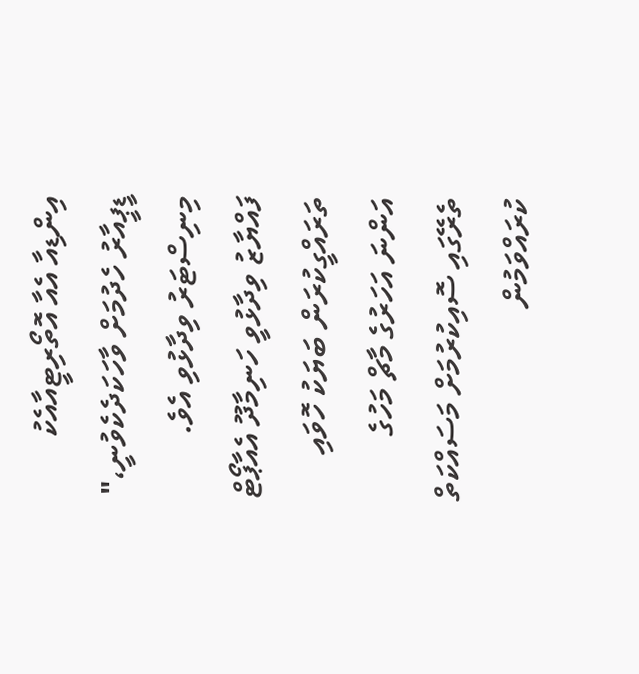އިންޑިއާ އެއާ އޮތޯރިޓީއާއެކު ޑީޕީއާރު ހެދުމަށް ވާހަކަދެކެވުނީ،" މިނިސްޓަރު ވިދާޅުވި އެވެ.
ފައްޔާޒު ވިދާޅުވީ ހަނިމާދޫ އެއާޕޯޓް ތަރައްގީކުރަން ބަޔަކު ހޮވައި އަންނަ އަހަރުގެ މާޗް މަހުގެ ތެރޭގައި ސޮއިކުރުމަށް މަސައްކަތް ކުރައްވަމުން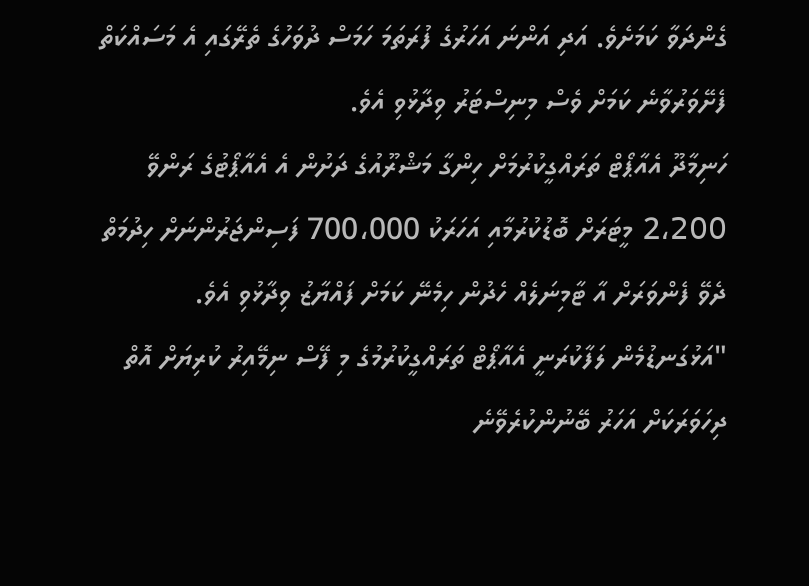ގެންދަވާ ކަމަށެވެ. އަދި އަންނަ އަހަރުގެ ފުރަތަމަ ހަމަސް ދުވަހުގެ ތެރޭގައި އެ މަސައްކަތް ފެށޭވަރުވާނެ ކަމަށް ވެސް މިނިސްޓަރު ވިދާޅުވި އެވެ.
ހަނިމާދޫ އެއާޕޯޓް ތަރައްގީކުރުމަށް ހިންގާ މަޝްރޫއުގެ ދަށުން އެ އެއާޕޯޓުގެ ރަންވޭ 2،200 މީޓަރަށް ބޮޑުކުރުމާއި އަހަރަކު 700،000 ފަސިންޖަރުންނަށް ހިދުމަތް ދެވޭ ފެންވަރަށް އާ ޓާމިނަލެއް ހެދުން ހިމެނޭ ކަމަށް ފައްޔާޒު ވިދާޅުވި އެވެ.
"އަޅުގަނޑުމެން ލަފާކުރަނީ އެއާޕޯޓް ތަރައްގީކުރުމުގެ މި ފޭސް ނިމޭއިރު ކުރިޔަށް އޮތް ދިހަވަރަކަށް އަހަރު ބޭނުންކުރެވޭނެ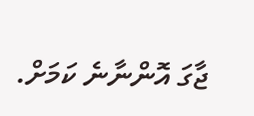ޖާގަ އޮންނާނެ ކަމަށް.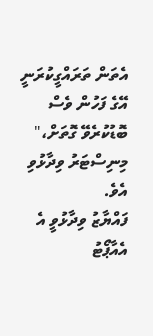އެތަން ތަރައްގީކުރަނީ އޭގެ ފަހުން ވެސް ބޮޑުކުރެވޭ ގޮތަށް،" މިނިސްޓަރު ވިދާޅުވި އެވެ.
ފައްޔާޒު ވިދާޅުވީ އެ އެއާޕޯޓު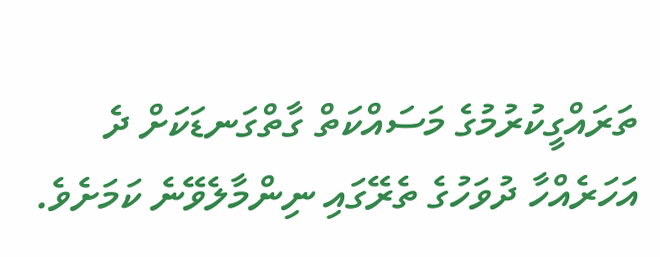ތަރައްގީކުރުމުގެ މަސައްކަތް ގާތްގަނޑަކަށް ދެ އަހަރެއްހާ ދުވަހުގެ ތެރޭގައި ނިންމާލެވޭނެ ކަމަށެވެ.